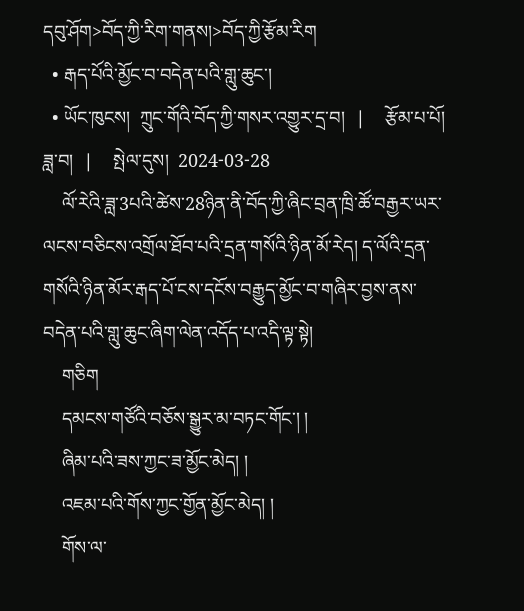དབུ་ཤོག>བོད་ཀྱི་རིག་གནས།>བོད་ཀྱི་རྩོམ་རིག
  • རྒད་པོའི་མྱོང་བ་བདེན་པའི་གླུ་ཆུང་།
  • ཡོང་ཁུངས།  ཀྲུང་གོའི་བོད་ཀྱི་གསར་འགྱུར་དྲ་བ།   |     རྩོམ་པ་པོ།  ཟླ་བ།   |     སྤེལ་དུས།  2024-03-28
    ལོ་རེའི་ཟླ་3པའི་ཚེས་28ཉིན་ནི་བོད་ཀྱི་ཞིང་བྲན་ཁྲི་ཚོ་བརྒྱར་ཡར་ལངས་བཅིངས་འགྲོལ་ཐོབ་པའི་དྲན་གསོའི་ཉིན་མོ་རེད། ད་ལོའི་དྲན་གསོའི་ཉིན་མོར་རྒད་པོ་ངས་དངོས་བརྒྱུད་མྱོང་བ་གཞིར་བྱས་ནས་བདེན་པའི་གླུ་ཆུང་ཞིག་ལེན་འདོད་པ་འདི་ལྟ་སྟེ།
    གཅིག
    དམངས་གཙོའི་བཅོས་སྒྱུར་མ་བཏང་གོང་། །
    ཞིམ་པའི་ཟས་ཀྱང་ཟ་མྱོང་མེད། །
    འཇམ་པའི་གོས་ཀྱང་གྱོན་མྱོང་མེད། །
    གོས་ལ་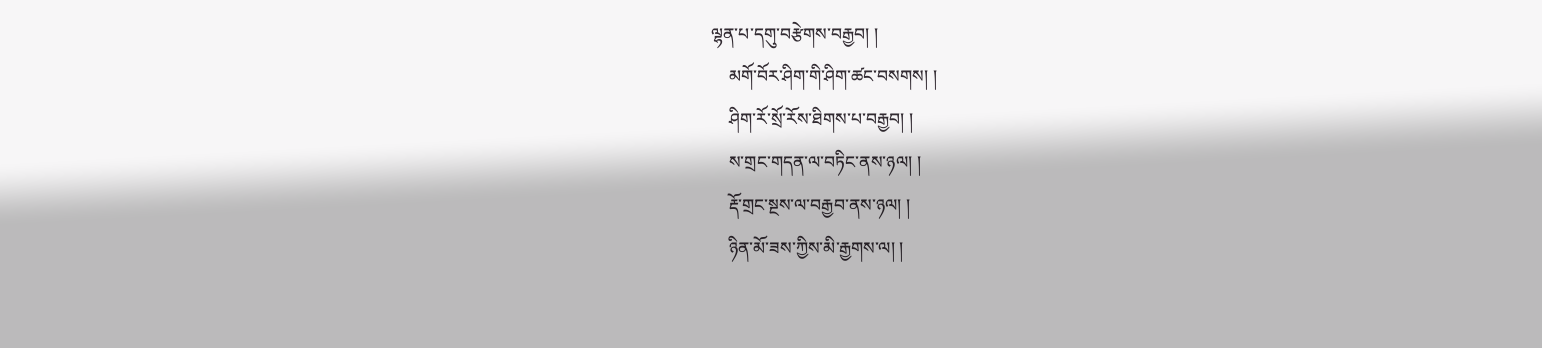ལྷན་པ་དགུ་བརྩེགས་བརྒྱབ། །
    མགོ་བོར་ཤིག་གི་ཤིག་ཚང་བསགས། །
    ཤིག་རོ་སྲོ་རོས་ཐིགས་པ་བརྒྱབ། །
    ས་གྲང་གདན་ལ་བཏིང་ནས་ཉལ། །
    རྡོ་གྲང་སྔས་ལ་བརྒྱབ་ནས་ཉལ། །
    ཉིན་མོ་ཟས་ཀྱིས་མི་རྒྱགས་ལ། །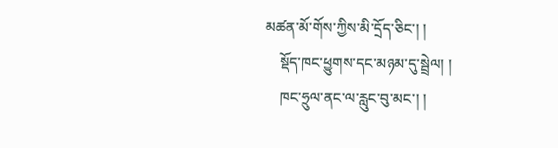མཚན་མོ་གོས་ཀྱིས་མི་དྲོད་ཅིང་། །
    སྡོད་ཁང་ཕྱུགས་དང་མཉམ་དུ་སྦྲེལ། །
    ཁང་ཧྲུལ་ནང་ལ་རླུང་བུ་མང་། །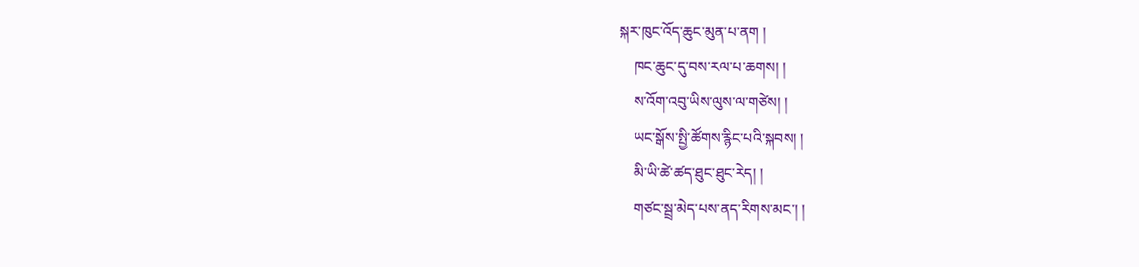སྐར་ཁུང་འོད་ཆུང་མུན་པ་ནག །
    ཁང་ཆུང་དུ་བས་རལ་པ་ཆགས། །
    ས་འོག་འབུ་ཡིས་ལུས་ལ་གཙེས། །
    ཡང་སྒོས་སྤྱི་ཚོགས་རྙིང་པའི་སྐབས། །
    མི་ཡི་ཚེ་ཚད་ཐུང་ཐུང་རེད། །
    གཙང་སྦྲ་མེད་པས་ནད་རིགས་མང་། །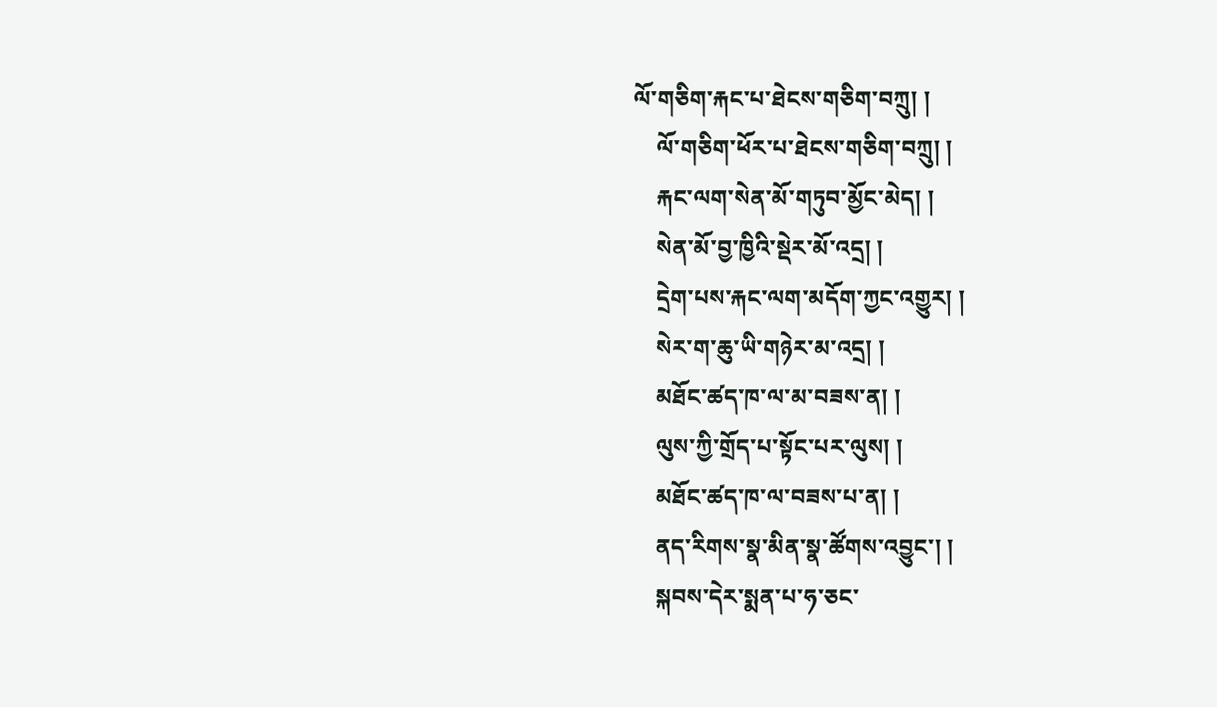ལོ་གཅིག་རྐང་པ་ཐེངས་གཅིག་བཀྲུ། །
    ལོ་གཅིག་ཕོར་པ་ཐེངས་གཅིག་བཀྲུ། །
    རྐང་ལག་སེན་མོ་གཏུབ་མྱོང་མེད། །
    སེན་མོ་བྱ་ཁྱིའི་སྡེར་མོ་འདྲ། །
    དྲེག་པས་རྐང་ལག་མདོག་ཀྱང་འགྱུར། །
    སེར་ག་ཆུ་ཡི་གཉེར་མ་འདྲ། །
    མཐོང་ཚད་ཁ་ལ་མ་བཟས་ན། །
    ལུས་ཀྱི་གྲོད་པ་སྟོང་པར་ལུས། །
    མཐོང་ཚད་ཁ་ལ་བཟས་པ་ན། །
    ནད་རིགས་སྣ་མིན་སྣ་ཚོགས་འབྱུང་། །
    སྐབས་དེར་སྨན་པ་ཧ་ཅང་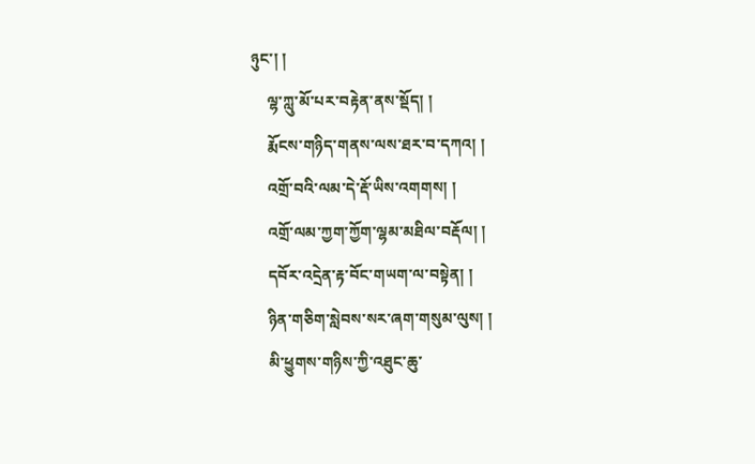ཉུང་། །
    ལྷ་ཀླུ་མོ་པར་བརྟེན་ནས་སྡོད། །
    རྨོངས་གཉིད་གནས་ལས་ཐར་བ་དཀའ། །
    འགྲོ་བའི་ལམ་དེ་རྡོ་ཡིས་འགགས། །
    འགྲོ་ལམ་ཀྱག་ཀྱོག་ལྷམ་མཐིལ་བརྡོལ། །
    དབོར་འདྲེན་རྟ་བོང་གཡག་ལ་བསྟེན། །
    ཉིན་གཅིག་སླེབས་སར་ཞག་གསུམ་ལུས། །
    མི་ཕྱུགས་གཉིས་ཀྱི་འཐུང་ཆུ་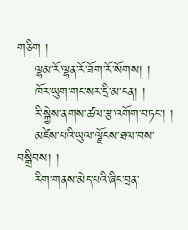གཅིག །
    ལྷམ་རོ་ལྷན་རོ་ཟོག་རོ་སོགས། །
    ཁོར་ཡུག་གང་སར་དྲི་མ་ངན། །
    རི་སྐྱེས་ནགས་ཚལ་རྩ་འགོག་བཏང་། །
    མཛེས་པའི་ཡུལ་ལྗོངས་ཐལ་བས་བསྒྲིབས། །
    རིག་གནས་མེད་པའི་ཞིང་བྲན་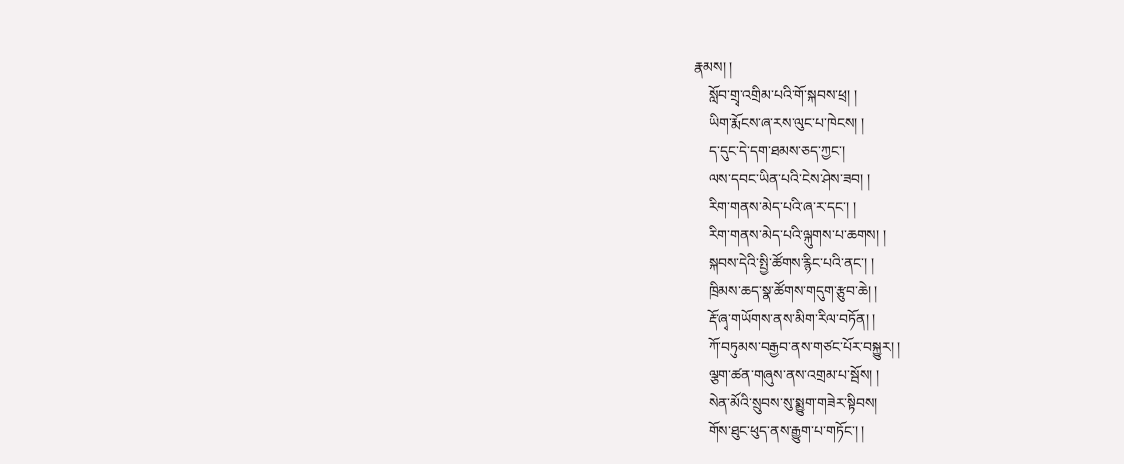རྣམས། །
    སློབ་གྲྭ་འགྲིམ་པའི་གོ་སྐབས་ཕྲ། །
    ཡིག་རྨོངས་ཞ་རས་ལུང་པ་ཁེངས། །
    ད་དུང་དེ་དག་ཐམས་ཅད་ཀྱང་།
    ལས་དབང་ཡིན་པའི་ངེས་ཤེས་ཟབ། །
    རིག་གནས་མེད་པའི་ཞ་ར་དང་། །
    རིག་གནས་མེད་པའི་ལྐུགས་པ་ཆགས། །
    སྐབས་དེའི་སྤྱི་ཚོགས་རྙིང་པའི་ནང་། །
    ཁྲིམས་ཆད་སྣ་ཚོགས་གདུག་རྩུབ་ཆེ། །
    རྡོ་ཞྭ་གཡོགས་ནས་མིག་རིལ་བཏོན། །
    ཀོ་བཏུམས་བརྒྱབ་ནས་གཙང་པོར་བསྐྱུར། །
    ལྕག་ཚན་གཞུས་ནས་འགྲམ་པ་སྦོས། །
    སེན་མོའི་སྲུབས་སུ་སྨྱུག་གཟེར་སྟིབས།
    གོས་ཐུང་ཕུད་ནས་རྒྱུག་པ་གཏོང་། །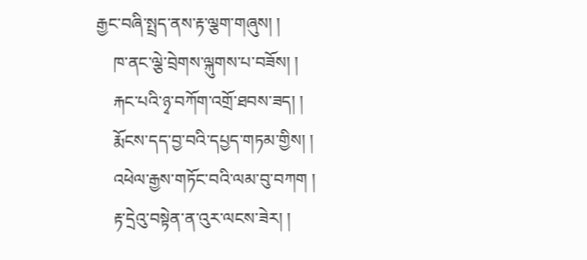རྒྱང་བཞི་སྤྲད་ནས་རྟ་ལྕག་གཞུས། །
    ཁ་ནང་ལྕེ་བྲེགས་ལྐུགས་པ་བཟོས། །
    རྐང་པའི་ཉྭ་བཀོག་འགྲོ་ཐབས་ཟད། །
    རྨོངས་དད་བྱ་བའི་དཔྱད་གཏམ་གྱིས། །
    འཕེལ་རྒྱས་གཏོང་བའི་ལམ་བུ་བཀག །
    རྟ་དྲེའུ་བསྟེན་ན་འུར་ལངས་ཟེར། །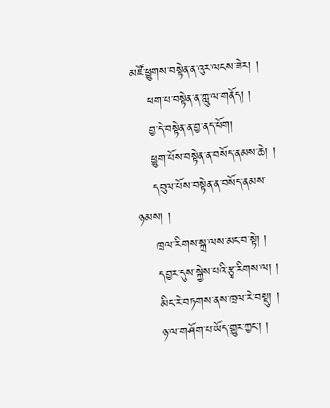མཛོ་ཕྱུགས་བསྟེན་ན་འུར་ལངས་ཟེར། །
    ཕག་པ་བསྟེན་ན་ཀླུ་ལ་གནོད། །
    བྱ་དེ་བསྟེན་ན་བྱ་ནད་ཕོག།
    ཕྱུག་པོས་བསྟེན་ན་བསོད་ནམས་ཆེ། །
    དབུལ་པོས་བསྟེན་ན་བསོད་ནམས་ཉམས། །
    ཁྲལ་རིགས་སྐྲ་ལས་མང་བ་སྟེ། །
    དབྱར་དུས་སྐྱེས་པའི་རྩྭ་རིགས་ལ། །
    མིང་རེ་བཏགས་ནས་ཁྲལ་རེ་བསྡུ། །
    ཉ་ལ་གཤོག་པ་ཡོད་གྱུར་ཀྱང་། །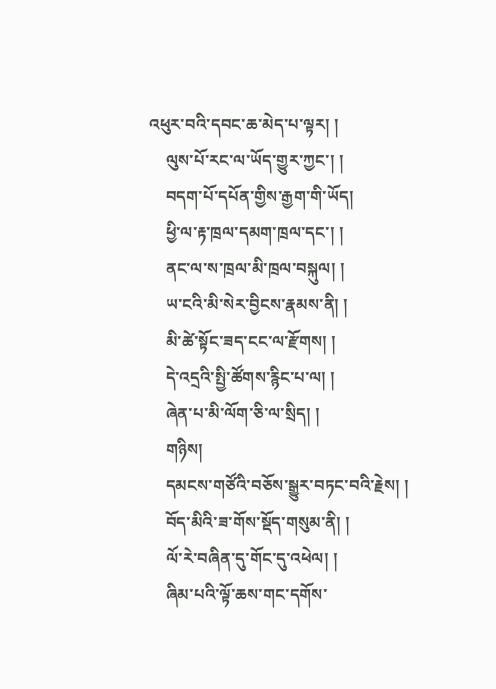འཕུར་བའི་དབང་ཆ་མེད་པ་ལྟར། །
    ལུས་པོ་རང་ལ་ཡོད་གྱུར་ཀྱང་། །
    བདག་པོ་དཔོན་གྱིས་རྒྱག་གི་ཡོད།
    ཕྱི་ལ་རྟ་ཁྲལ་དམག་ཁྲལ་དང་། །
    ནང་ལ་ས་ཁྲལ་མི་ཁྲལ་བསྐུལ། །
    ཡ་ངའི་མི་སེར་བྱིངས་རྣམས་ནི། །
    མི་ཚེ་སྟོང་ཟད་ངང་ལ་རྫོགས། །
    དེ་འདྲའི་སྤྱི་ཚོགས་རྙིང་པ་ལ། །
    ཞེན་པ་མི་ལོག་ཅི་ལ་སྲིད། །
    གཉིས།
    དམངས་གཙོའི་བཅོས་སྒྱུར་བཏང་བའི་རྗེས། །
    བོད་མིའི་ཟ་གོས་སྡོད་གསུམ་ནི། །
    ལོ་རེ་བཞིན་དུ་གོང་དུ་འཕེལ། །
    ཞིམ་པའི་ལྟོ་ཆས་གང་དགོས་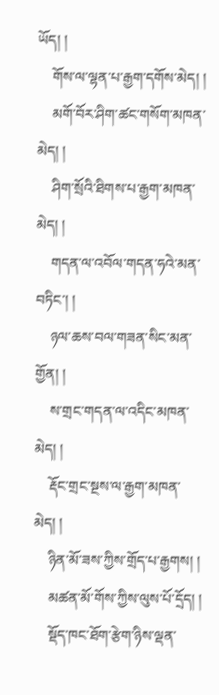ཡོད། །
    གོས་ལ་ལྷན་པ་རྒྱག་དགོས་མེད། །
    མགོ་བོར་ཤིག་ཚང་གསོག་མཁན་མེད། །
    ཤིག་སྲོའི་ཐིགས་པ་རྒྱག་མཁན་མེད། །
    གདན་ལ་འབོལ་གདན་ཧའེ་མན་བཏིང་། །
    ཉལ་ཆས་བལ་གཟན་སིང་མན་གྱོན། །
    ས་གྲང་གདན་ལ་འདིང་མཁན་མེད། །
    རྡོང་གྲང་སྔས་ལ་རྒྱག་མཁན་མེད། །
    ཉིན་མོ་ཟས་ཀྱིས་གྲོད་པ་རྒྱགས། །
    མཚན་མོ་གོས་ཀྱིས་ལུས་པོ་དྲོད། །
    སྡོད་ཁང་ཐོག་རྩེག་ཉིས་ལྡན་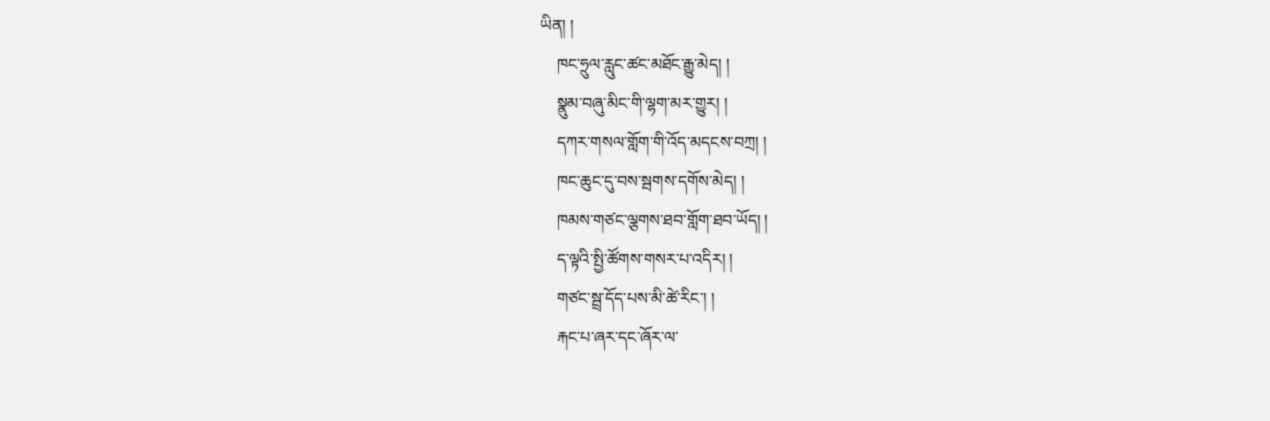ཡིན། །
    ཁང་ཧྲུལ་རླུང་ཚང་མཐོང་རྒྱུ་མེད། །
    སྣུམ་བཞུ་མིང་གི་ལྷག་མར་གྱུར། །
    དཀར་གསལ་གློག་གི་འོད་མདངས་བཀྲ། །
    ཁང་ཆུང་དུ་བས་སྦགས་དགོས་མེད། །
    ཁམས་གཙང་ལྕགས་ཐབ་གློག་ཐབ་ཡོད། །
    ད་ལྟའི་སྤྱི་ཚོགས་གསར་པ་འདིར། །
    གཙང་སྦྲ་དོད་པས་མི་ཚེ་རིང་། །
    རྐང་པ་ཞར་དང་ཞོར་ལ་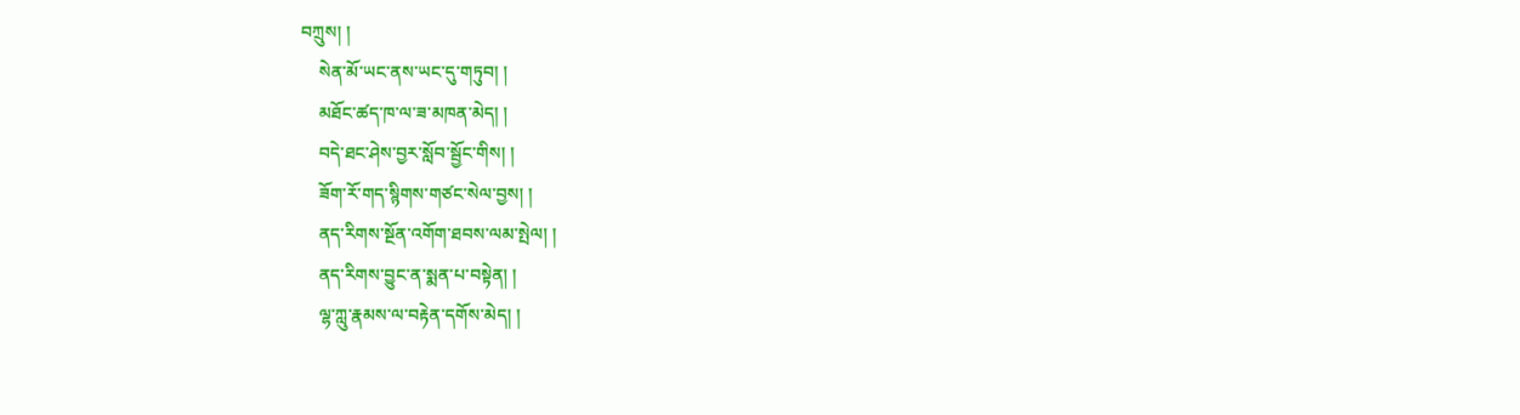བཀྲུས། །
    སེན་མོ་ཡང་ནས་ཡང་དུ་གཏུབ། །
    མཐོང་ཚད་ཁ་ལ་ཟ་མཁན་མེད། །
    བདེ་ཐང་ཤེས་བྱར་སློབ་སྦྱོང་གིས། །
    ཟོག་རོ་གད་སྙིགས་གཙང་སེལ་བྱས། །
    ནད་རིགས་སྔོན་འགོག་ཐབས་ལམ་སྤེལ། །
    ནད་རིགས་བྱུང་ན་སྨན་པ་བསྟེན། །
    ལྷ་ཀླུ་རྣམས་ལ་བརྟེན་དགོས་མེད། །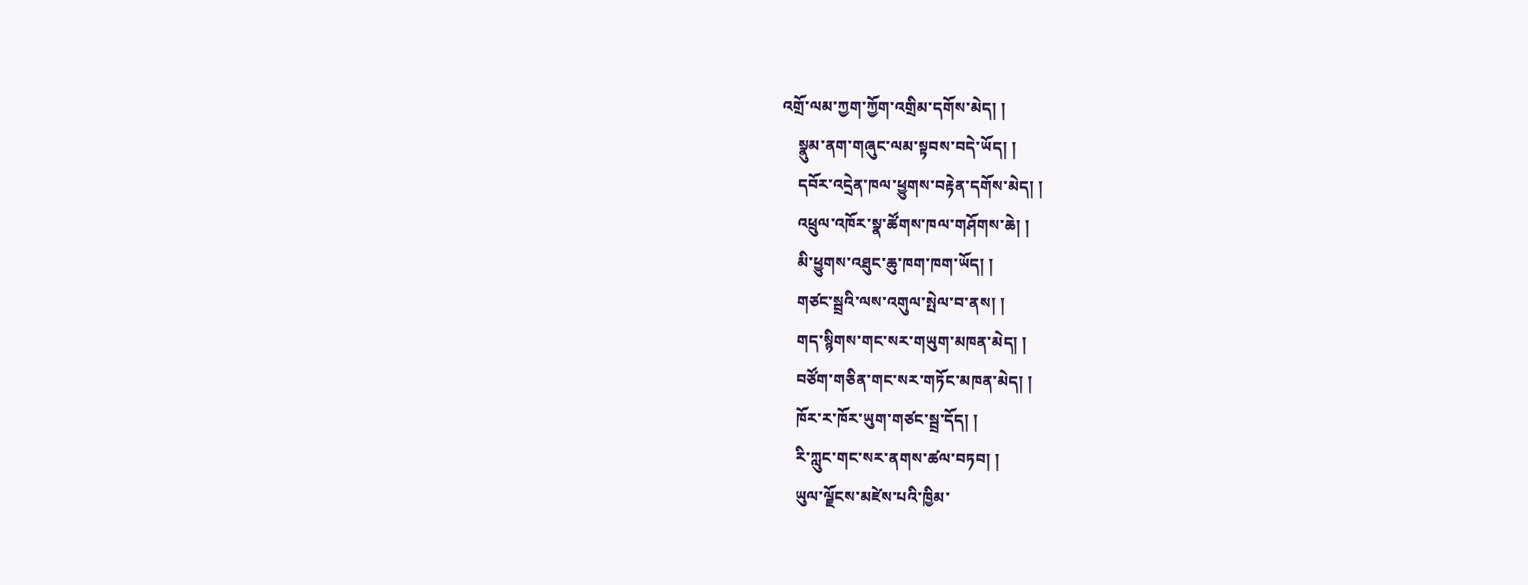འགྲོ་ལམ་ཀྱག་ཀྱོག་འགྲིམ་དགོས་མེད། །
    སྣུམ་ནག་གཞུང་ལམ་སྟབས་བདེ་ཡོད། །
    དབོར་འདྲེན་ཁལ་ཕྱུགས་བརྟེན་དགོས་མེད། །
    འཕྲུལ་འཁོར་སྣ་ཚོགས་ཁལ་གཤོགས་ཆེ། །
    མི་ཕྱུགས་འཐུང་ཆུ་ཁག་ཁག་ཡོད། །
    གཙང་སྦྲའི་ལས་འགུལ་སྤེལ་བ་ནས། །
    གད་སྙིགས་གང་སར་གཡུག་མཁན་མེད། །
    བཙོག་གཅིན་གང་སར་གཏོང་མཁན་མེད། །
    ཁོར་ར་ཁོར་ཡུག་གཙང་སྦྲ་དོད། །
    རི་ཀླུང་གང་སར་ནགས་ཚལ་བཏབ། །
    ཡུལ་ལྗོངས་མཛེས་པའི་ཁྱིམ་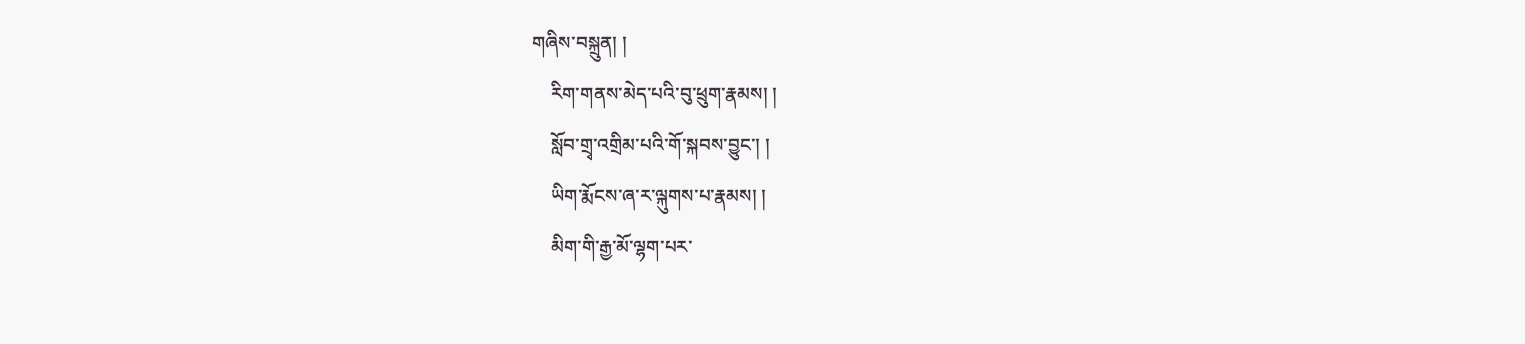གཞིས་བསྐྲུན། །
    རིག་གནས་མེད་པའི་བུ་ཕྲུག་རྣམས། །
    སློབ་གྲྭ་འགྲིམ་པའི་གོ་སྐབས་བྱུང་། །
    ཡིག་རྨོངས་ཞ་ར་ལྐུགས་པ་རྣམས། །
    མིག་གི་རྒྱ་མོ་ལྷག་པར་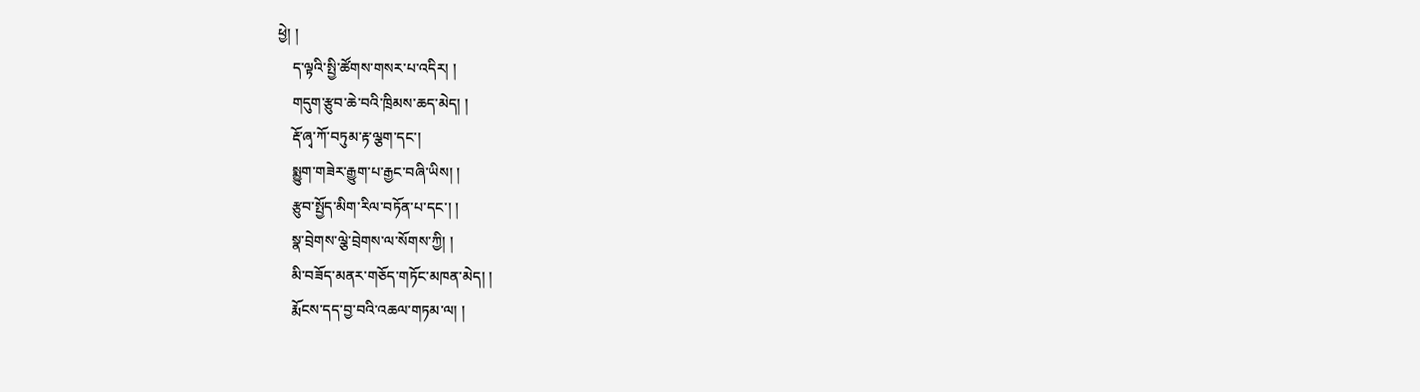ཕྱེ། །
    ད་ལྟའི་སྤྱི་ཚོགས་གསར་པ་འདིར། །
    གདུག་རྩུབ་ཆེ་བའི་ཁྲིམས་ཆད་མེད། །
    རྡོ་ཞྭ་ཀོ་བཏུམ་རྟ་ལྕག་དང་།
    སྨྱུག་གཟེར་རྒྱུག་པ་རྒྱང་བཞི་ཡིས། །
    རྩུབ་སྤྱོད་མིག་རིལ་བཏོན་པ་དང་། །
    སྣ་བྲེགས་ལྕེ་བྲེགས་ལ་སོགས་ཀྱི། །
    མི་བཟོད་མནར་གཅོད་གཏོང་མཁན་མེད། །
    རྨོངས་དད་བྱ་བའི་འཆལ་གཏམ་ལ། །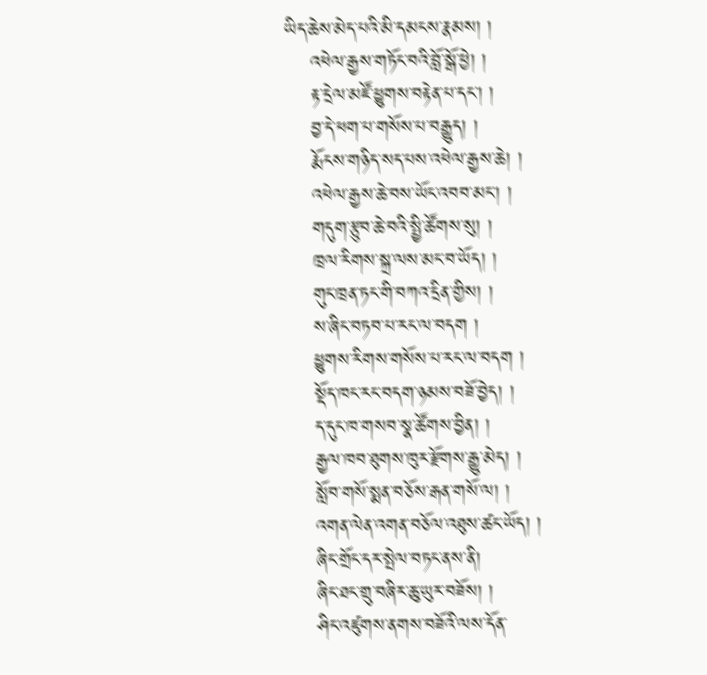ཡིད་ཆེས་མེད་པའི་མི་དམངས་རྣམས། །
    འཕེལ་རྒྱས་གཏོང་བའི་བློ་སྒོ་ཕྱེ། །
    རྟ་དྲེལ་མཛོ་ཕྱུགས་བརྟེན་པ་དང་། །
    བྱ་དེ་ཕག་པ་གསོས་པ་བརྒྱུད། །
    རྨོངས་གཉིད་སད་པས་འཕེལ་རྒྱས་ཆེ། །
    འཕེལ་རྒྱས་ཆེ་བས་ཡོང་འབབ་མང་། །
    གདུག་རྩུབ་ཆེ་བའི་སྤྱི་ཚོགས་སུ། །
    ཁྲལ་རིགས་སྐྲ་ལས་མང་བ་ཡོད། །
    གུང་ཁྲན་ཏང་གི་བཀའ་དྲིན་གྱིས། །
    ས་ཞིང་བཏབ་པ་རང་ལ་བདག །
    ཕྱུགས་རིགས་གསོས་པ་རང་ལ་བདག །
    སྡོད་ཁང་རང་བདག་ཉམས་བཟོ་བྱེད། །
    ད་དུང་ཁ་གསབ་སྣ་ཚོགས་བྱིན། །
    རྒྱལ་ཁབ་ཐུགས་ཁུར་རྫོགས་རྒྱུ་མེད། །
    སློབ་གསོ་སྨན་བཅོས་རྒན་གསོ་ལ། །
    འགན་ལེན་འགན་བཅོལ་འཐུས་ཚང་ཡོད། །
    ཞིང་གྲོང་དར་སྤེལ་བཏང་ནས་ནི།
    ཞིང་ཐང་གྲུ་བཞིར་ཆུ་ཡུར་བཟོས། །
    ཤིང་འཛུགས་ནགས་བཟོའི་ལས་དོན་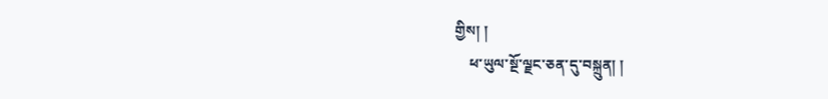གྱིས། །
    ཕ་ཡུལ་སྔོ་ལྗང་ཅན་དུ་བསྐྲུན། །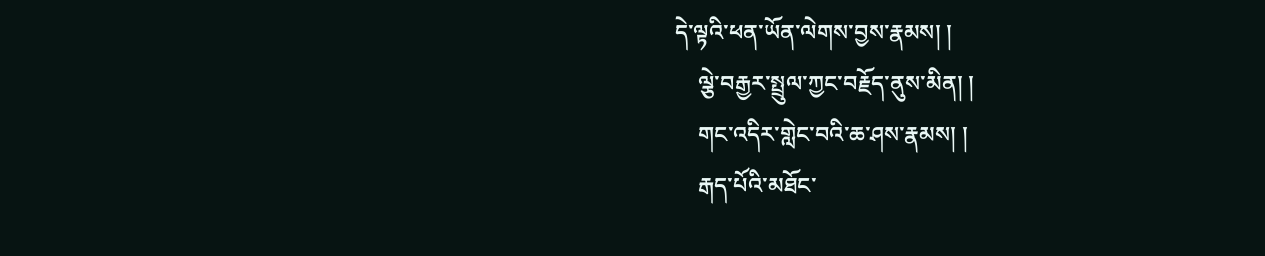དེ་ལྟའི་ཕན་ཡོན་ལེགས་བྱས་རྣམས། །
    ལྕེ་བརྒྱར་སྤྲུལ་ཀྱང་བརྗོད་ནུས་མིན། །
    གང་འདིར་གླེང་བའི་ཆ་ཤས་རྣམས། །
    རྒད་པོའི་མཐོང་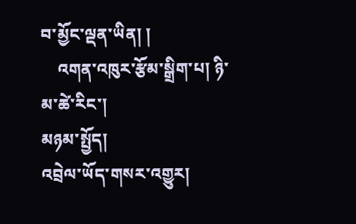བ་མྱོང་ལྡན་ཡིན། །
    འགན་འཁུར་རྩོམ་སྒྲིག་པ། ཉི་མ་ཚེ་རིང་།
མཉམ་སྤྱོད།
འབྲེལ་ཡོད་གསར་འགྱུར།